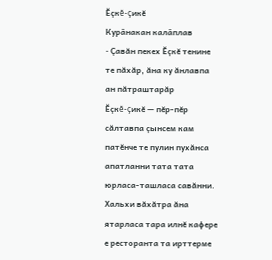Ĕçкĕ-çикĕ
Курӑнакан калӑплав
- Çавăн пекех Ĕçкĕ тенине те пăхăр, ăна ку ăнлавпа ан пăтраштарăр
Ĕçкĕ-çикĕ — пĕр-пĕр сăлтавпа çынсем кам патĕнче те пулин пухăнса апатланни тата тата юрласа-ташласа савăнни. Хальхи вăхăтра ăна ятарласа тара илнĕ кафере е ресторанта та ирттерме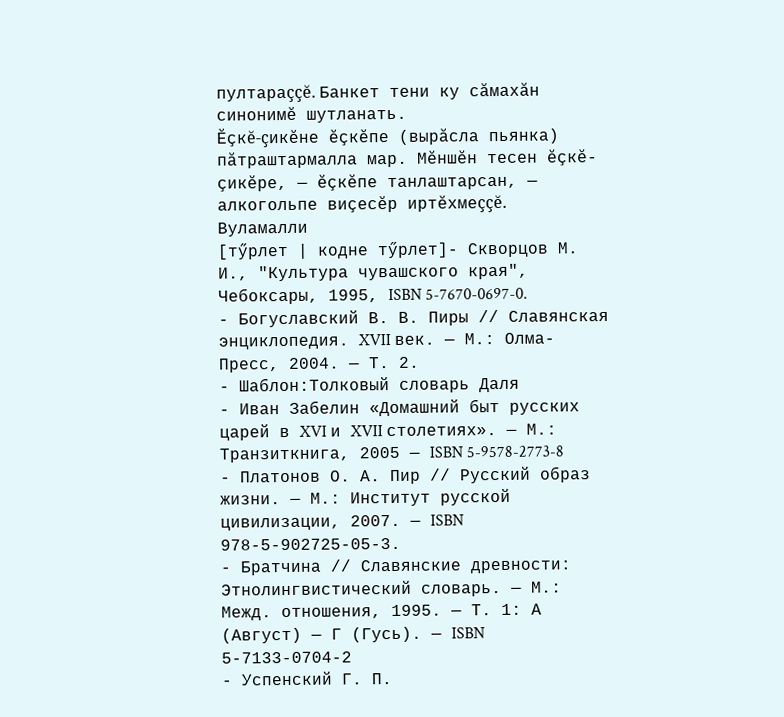пултараççĕ. Банкет тени ку сăмахăн синонимĕ шутланать.
Ĕçкĕ-çикĕне ĕçкĕпе (вырăсла пьянка) пăтраштармалла мар. Мĕншĕн тесен ĕçкĕ-çикĕре, — ĕçкĕпе танлаштарсан, — алкогольпе виçесĕр иртĕхмеççĕ.
Вуламалли
[тӳрлет | кодне тӳрлет]- Скворцов М. И., "Культура чувашского края", Чебоксары, 1995, ISBN 5-7670-0697-0.
- Богуславский В. В. Пиры // Славянская энциклопедия. XVII век. — М.: Олма-Пресс, 2004. — Т. 2.
- Шаблон:Толковый словарь Даля
- Иван Забелин «Домашний быт русских царей в XVI и XVII столетиях». — М.: Транзиткнига, 2005 — ISBN 5-9578-2773-8
- Платонов О. А. Пир // Русский образ жизни. — М.: Институт русской цивилизации, 2007. — ISBN 978-5-902725-05-3.
- Братчина // Славянские древности: Этнолингвистический словарь. — М.: Межд. отношения, 1995. — Т. 1: А (Август) — Г (Гусь). — ISBN 5-7133-0704-2
- Успенский Г. П.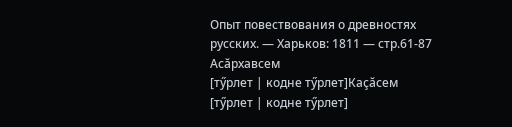Опыт повествования о древностях русских. — Харьков: 1811 — стр.61-87
Асăрхавсем
[тӳрлет | кодне тӳрлет]Каçăсем
[тӳрлет | кодне тӳрлет]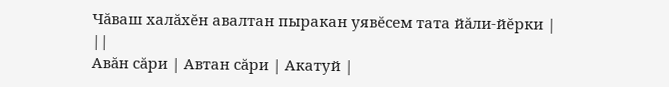Чăваш халăхĕн авалтан пыракан уявĕсем тата йăли-йĕрки | ||
Авăн сăри | Автан сăри | Акатуй |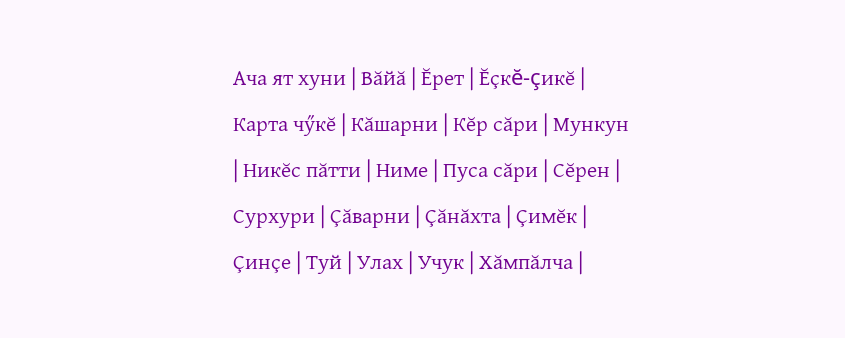Ача ят хуни | Вăйă | Ĕрет | Ĕçкĕ-çикĕ | Карта чӳкĕ | Кăшарни | Кĕр сăри | Мункун | Никĕс пăтти | Ниме | Пуса сăри | Сĕрен | Сурхури | Çăварни | Çăнăхта | Çимĕк | Çинçе | Туй | Улах | Учук | Хăмпăлча |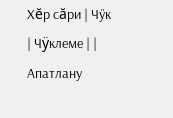Хĕр сăри | Чӳк | Чÿклеме | |
Апатлану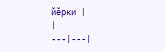йĕрки |
|
---|---|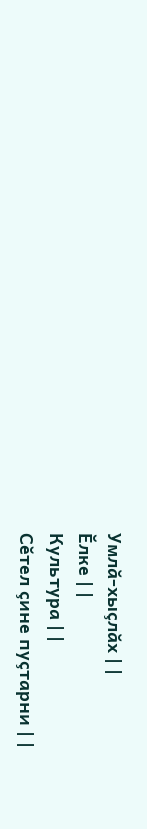Умлă-хыçлăх | |
Ĕлке | |
Культура | |
Сĕтел çине пуçтарни | |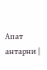Апат антарни |